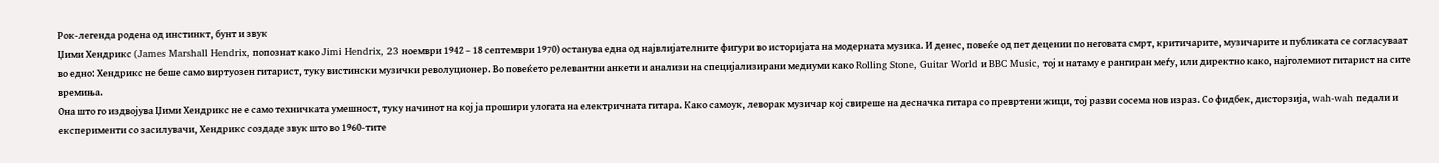Рок-легенда родена од инстинкт, бунт и звук
Џими Хендрикс (James Marshall Hendrix, попознат како Jimi Hendrix, 23 ноември 1942 – 18 септември 1970) останува една од највлијателните фигури во историјата на модерната музика. И денес, повеќе од пет децении по неговата смрт, критичарите, музичарите и публиката се согласуваат во едно: Хендрикс не беше само виртуозен гитарист, туку вистински музички револуционер. Во повеќето релевантни анкети и анализи на специјализирани медиуми како Rolling Stone, Guitar World и BBC Music, тој и натаму е рангиран меѓу, или директно како, најголемиот гитарист на сите времиња.
Она што го издвојува Џими Хендрикс не е само техничката умешност, туку начинот на кој ја прошири улогата на електричната гитара. Како самоук, леворак музичар кој свиреше на десначка гитара со превртени жици, тој разви сосема нов израз. Со фидбек, дисторзија, wah-wah педали и експерименти со засилувачи, Хендрикс создаде звук што во 1960-тите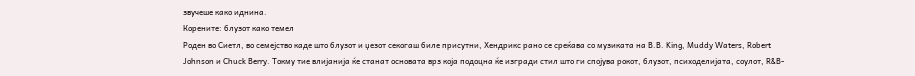звучеше како иднина.
Корените: блузот како темел
Роден во Сиетл, во семејство каде што блузот и џезот секогаш биле присутни, Хендрикс рано се среќава со музиката на B.B. King, Muddy Waters, Robert Johnson и Chuck Berry. Токму тие влијанија ќе станат основата врз која подоцна ќе изгради стил што ги спојува рокот, блузот, психоделијата, соулот, R&B-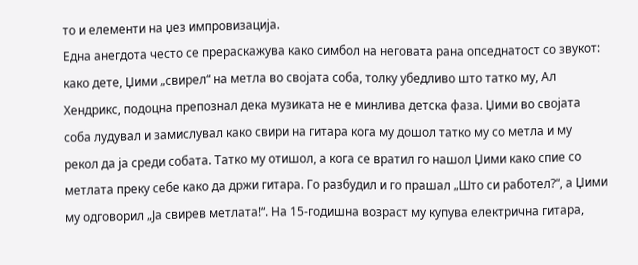то и елементи на џез импровизација.
Една анегдота често се прераскажува како симбол на неговата рана опседнатост со звукот: како дете, Џими „свирел“ на метла во својата соба, толку убедливо што татко му, Ал Хендрикс, подоцна препознал дека музиката не е минлива детска фаза. Џими во својата соба лудувал и замислувал како свири на гитара кога му дошол татко му со метла и му рекол да ја среди собата. Татко му отишол, а кога се вратил го нашол Џими како спие со метлата преку себе како да држи гитара. Го разбудил и го прашал „Што си работел?“, а Џими му одговорил „Ја свирев метлата!“. На 15-годишна возраст му купува електрична гитара,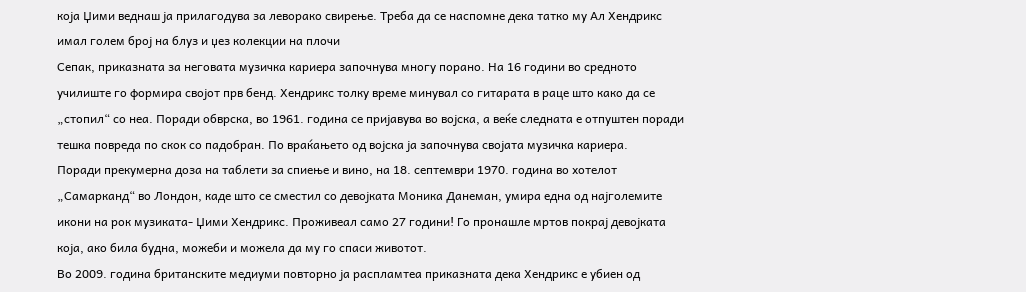која Џими веднаш ја прилагодува за леворако свирење. Треба да се наспомне дека татко му Ал Хендрикс имал голем број на блуз и џез колекции на плочи
Сепак, приказната за неговата музичка кариера започнува многу порано. На 16 години во средното училиште го формира својот прв бенд. Хендрикс толку време минувал со гитарата в раце што како да се „стопил“ со неа. Поради обврска, во 1961. година се пријавува во војска, а веќе следната е отпуштен поради тешка повреда по скок со падобран. По враќањето од војска ја започнува својата музичка кариера.
Поради прекумерна доза на таблети за спиење и вино, на 18. септември 1970. година во хотелот „Самарканд“ во Лондон, каде што се сместил со девојката Моника Данеман, умира една од најголемите икони на рок музиката- Џими Хендрикс. Проживеал само 27 години! Го пронашле мртов покрај девојката која, ако била будна, можеби и можела да му го спаси животот.
Во 2009. година британските медиуми повторно ја распламтеа приказната дека Хендрикс е убиен од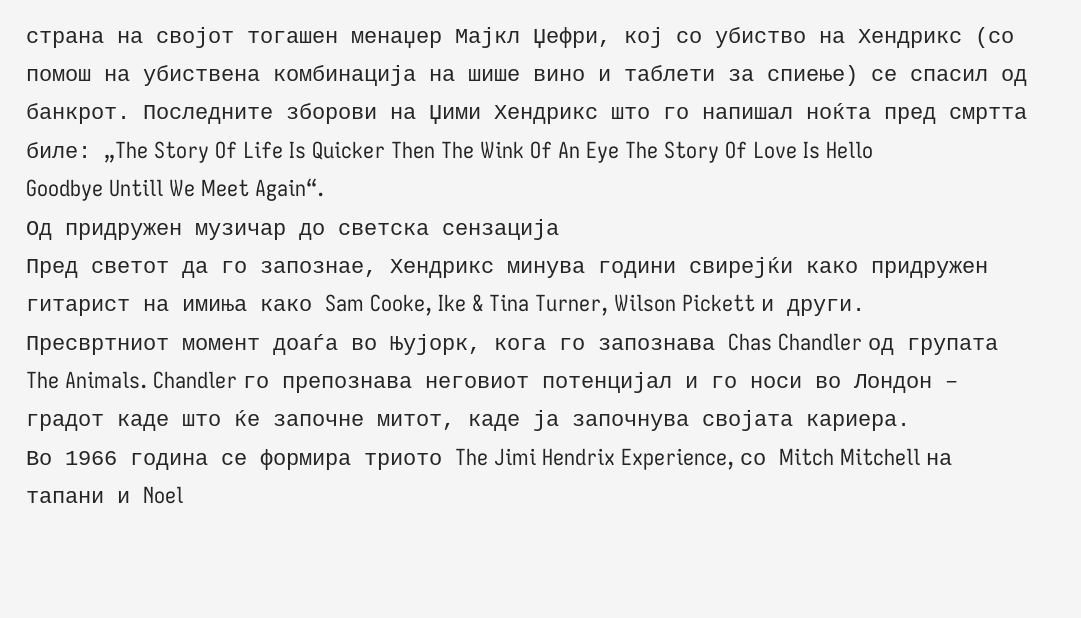страна на својот тогашен менаџер Мајкл Џефри, кој со убиство на Хендрикс (со помош на убиствена комбинација на шише вино и таблети за спиење) се спасил од банкрот. Последните зборови на Џими Хендрикс што го напишал ноќта пред смртта биле: „The Story Of Life Is Quicker Then The Wink Of An Eye The Story Of Love Is Hello Goodbye Untill We Meet Again“.
Од придружен музичар до светска сензација
Пред светот да го запознае, Хендрикс минува години свирејќи како придружен гитарист на имиња како Sam Cooke, Ike & Tina Turner, Wilson Pickett и други. Пресвртниот момент доаѓа во Њујорк, кога го запознава Chas Chandler од групата The Animals. Chandler го препознава неговиот потенцијал и го носи во Лондон – градот каде што ќе започне митот, каде ја започнува својата кариера.
Во 1966 година се формира триото The Jimi Hendrix Experience, со Mitch Mitchell на тапани и Noel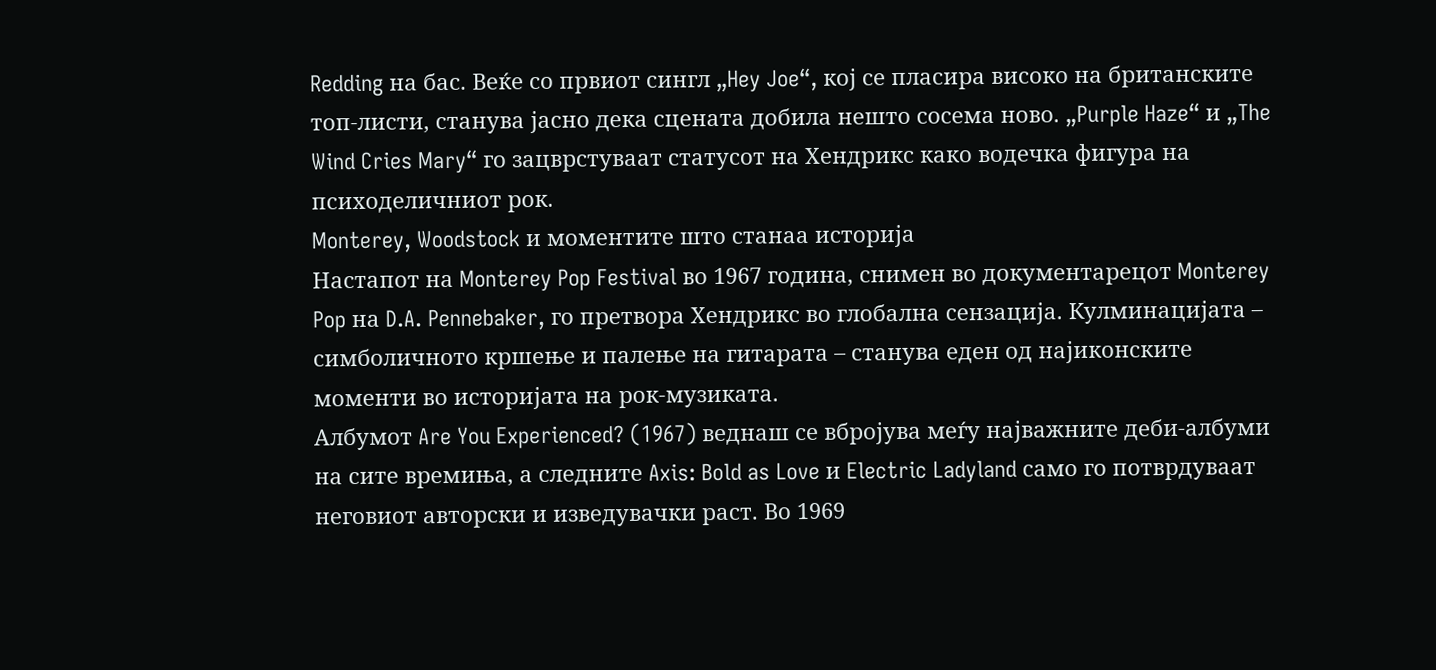Redding на бас. Веќе со првиот сингл „Hey Joe“, кој се пласира високо на британските топ-листи, станува јасно дека сцената добила нешто сосема ново. „Purple Haze“ и „The Wind Cries Mary“ го зацврстуваат статусот на Хендрикс како водечка фигура на психоделичниот рок.
Monterey, Woodstock и моментите што станаа историја
Настапот на Monterey Pop Festival во 1967 година, снимен во документарецот Monterey Pop на D.A. Pennebaker, го претвора Хендрикс во глобална сензација. Кулминацијата – симболичното кршење и палење на гитарата – станува еден од најиконските моменти во историјата на рок-музиката.
Албумот Are You Experienced? (1967) веднаш се вбројува меѓу најважните деби-албуми на сите времиња, а следните Axis: Bold as Love и Electric Ladyland само го потврдуваат неговиот авторски и изведувачки раст. Во 1969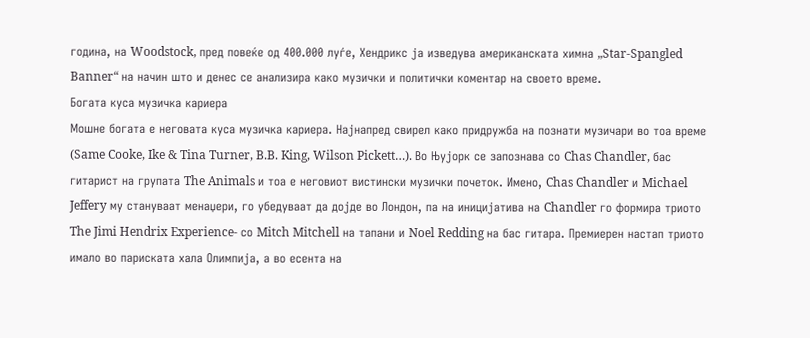година, на Woodstock, пред повеќе од 400.000 луѓе, Хендрикс ја изведува американската химна „Star-Spangled Banner“ на начин што и денес се анализира како музички и политички коментар на своето време.
Богата куса музичка кариера
Мошне богата е неговата куса музичка кариера. Најнапред свирел како придружба на познати музичари во тоа време (Same Cooke, Ike & Tina Turner, B.B. King, Wilson Pickett…). Во Њујорк се запознава со Chas Chandler, бас гитарист на групата The Animals и тоа е неговиот вистински музички почеток. Имено, Chas Chandler и Michael Jeffery му стануваат менаџери, го убедуваат да дојде во Лондон, па на иницијатива на Chandler го формира триото The Jimi Hendrix Experience- со Mitch Mitchell на тапани и Noel Redding на бас гитара. Премиерен настап триото имало во париската хала Олимпија, а во есента на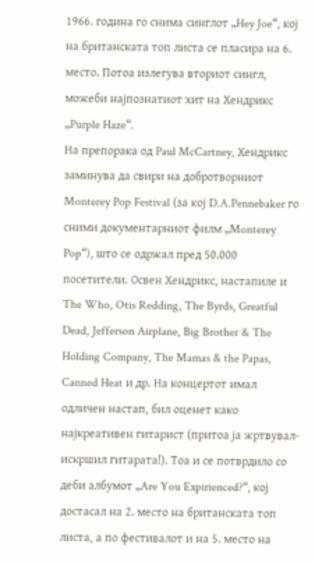1966. година го снима синглот „Hey Joe“, кој на британската топ листа се пласира на 6. место. Потоа излегува вториот сингл, можеби најпознатиот хит на Хендрикс „Purple Haze“.
На препорака од Paul McCartney, Хендрикс заминува да свири на добротворниот Monterey Pop Festival (за кој D.A.Pennebaker го сними документарниот филм „Monterey Pop“), што се одржал пред 50.000 посетители. Освен Хендрикс, настапиле и The Who, Otis Redding, The Byrds, Greatful Dead, Jefferson Airplane, Big Brother & The Holding Company, The Mamas & the Papas, Canned Heat и др. На концертот имал одличен настап, бил оценет како најкреативен гитарист (притоа ја жртвувал-искршил гитарата!). Тоа и се потврдило со деби албумот „Are You Expirienced?“, кој достасал на 2. место на британската топ листа, а по фестивалот и на 5. место на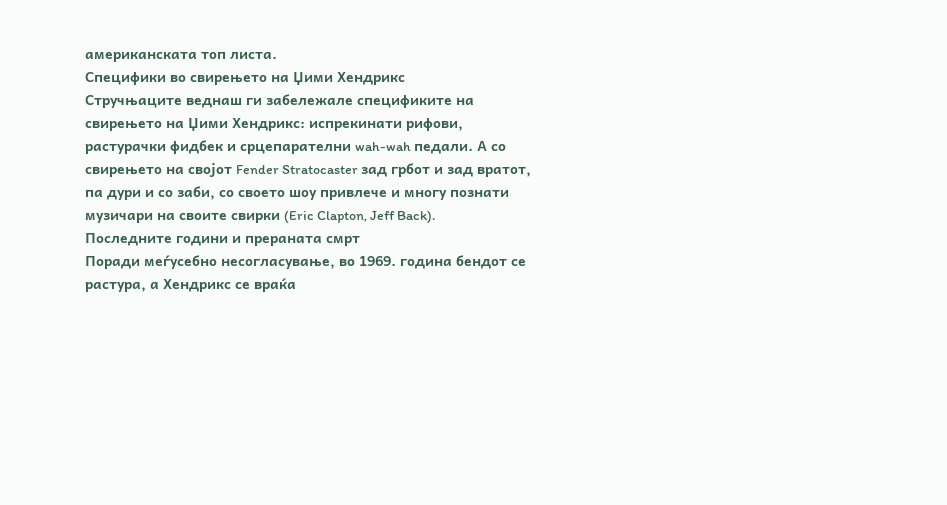американската топ листа.
Специфики во свирењето на Џими Хендрикс
Стручњаците веднаш ги забележале спецификите на свирењето на Џими Хендрикс: испрекинати рифови, растурачки фидбек и срцепарателни wah-wah педали. А со свирењето на својот Fender Stratocaster зад грбот и зад вратот, па дури и со заби, со своето шоу привлече и многу познати музичари на своите свирки (Eric Clapton, Jeff Back).
Последните години и прераната смрт
Поради меѓусебно несогласување, во 1969. година бендот се растура, а Хендрикс се враќа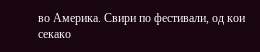во Америка. Свири по фестивали, од кои секако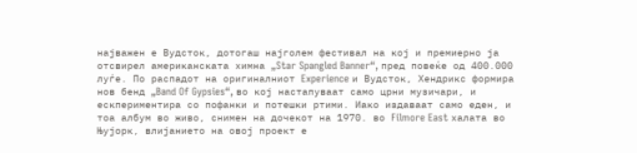најважен е Вудсток, дотогаш најголем фестивал на кој и премиерно ја отсвирел американската химна „Star Spangled Banner“, пред повеќе од 400.000 луѓе. По распадот на оригиналниот Experience и Вудсток, Хендрикс формира нов бенд „Band Of Gypsies“, во кој настапуваат само црни музичари, и ескпериментира со пофанки и потешки ртими. Иако издаваат само еден, и тоа албум во живо, снимен на дочекот на 1970. во Filmore East халата во Њујорк, влијанието на овој проект е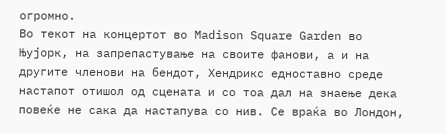огромно.
Во текот на концертот во Madison Square Garden во Њујорк, на запрепастување на своите фанови, а и на другите членови на бендот, Хендрикс едноставно среде настапот отишол од сцената и со тоа дал на знаење дека повеќе не сака да настапува со нив. Се враќа во Лондон,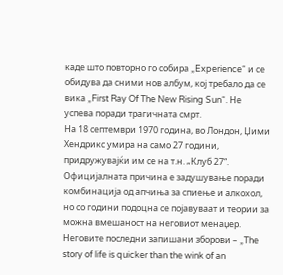каде што повторно го собира „Experience“ и се обидува да сними нов албум, кој требало да се вика „First Ray Of The New Rising Sun“. Не успева поради трагичната смрт.
На 18 септември 1970 година, во Лондон, Џими Хендрикс умира на само 27 години, придружувајќи им се на т.н. „Клуб 27“. Официјалната причина е задушување поради комбинација од апчиња за спиење и алкохол, но со години подоцна се појавуваат и теории за можна вмешаност на неговиот менаџер. Неговите последни запишани зборови – „The story of life is quicker than the wink of an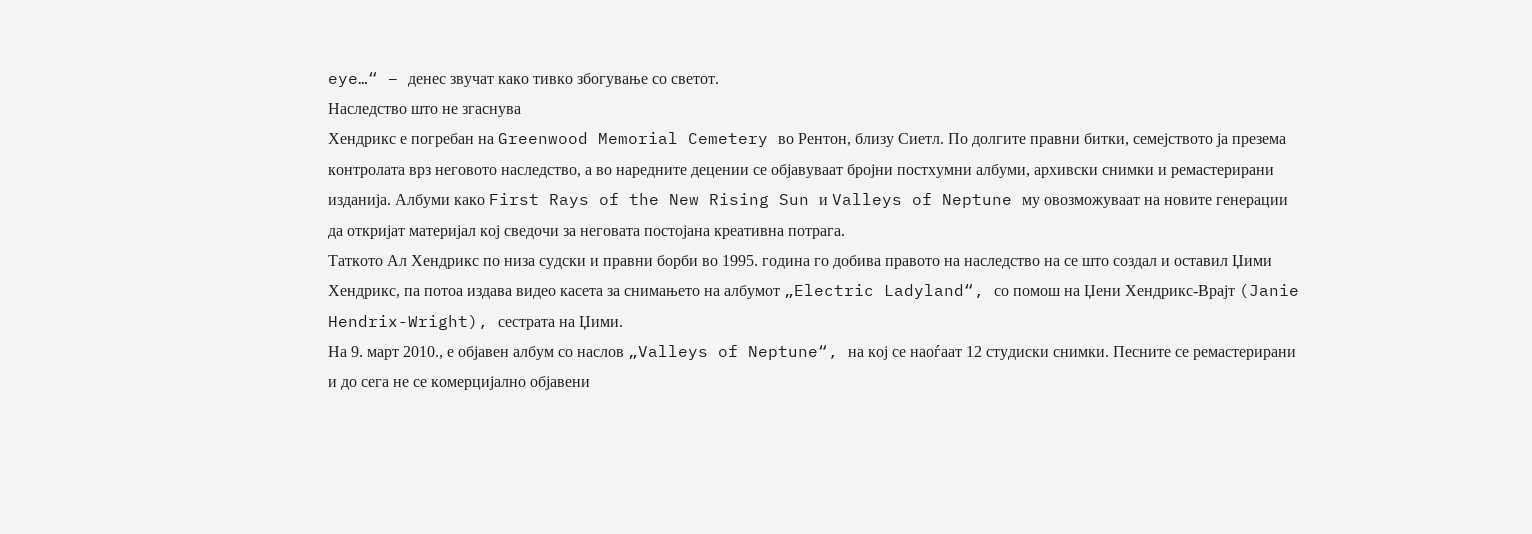eye…“ – денес звучат како тивко збогување со светот.
Наследство што не згаснува
Хендрикс е погребан на Greenwood Memorial Cemetery во Рентон, близу Сиетл. По долгите правни битки, семејството ја презема контролата врз неговото наследство, а во наредните децении се објавуваат бројни постхумни албуми, архивски снимки и ремастерирани изданија. Албуми како First Rays of the New Rising Sun и Valleys of Neptune му овозможуваат на новите генерации да откријат материјал кој сведочи за неговата постојана креативна потрага.
Таткото Ал Хендрикс по низа судски и правни борби во 1995. година го добива правото на наследство на се што создал и оставил Џими Хендрикс, па потоа издава видео касета за снимањето на албумот „Electric Ladyland“, со помош на Џени Хендрикс-Врајт (Janie Hendrix-Wright), сестрата на Џими.
На 9. март 2010., е објавен албум со наслов „Valleys of Neptune“, на кој се наоѓаат 12 студиски снимки. Песните се ремастерирани и до сега не се комерцијално објавени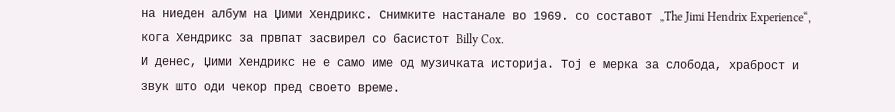на ниеден албум на Џими Хендрикс. Снимките настанале во 1969. со составот „The Jimi Hendrix Experience“, кога Хендрикс за првпат засвирел со басистот Billy Cox.
И денес, Џими Хендрикс не е само име од музичката историја. Тој е мерка за слобода, храброст и звук што оди чекор пред своето време.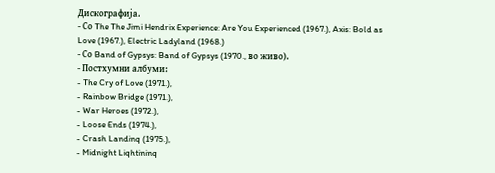Дискографија.
- Со The The Jimi Hendrix Experience: Are You Experienced (1967.), Axis: Bold as Love (1967.), Electric Ladyland (1968.)
- Со Band of Gypsys: Band of Gypsys (1970., во живо).
- Постхумни албуми:
- The Cry of Love (1971.),
- Rainbow Bridge (1971.),
- War Heroes (1972.),
- Loose Ends (1974.),
- Crash Landinq (1975.),
- Midnight Liqhtininq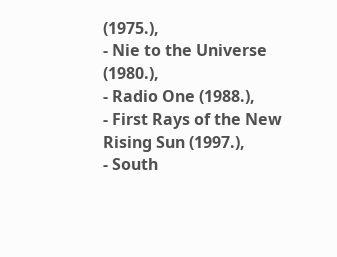(1975.),
- Nie to the Universe (1980.),
- Radio One (1988.),
- First Rays of the New Rising Sun (1997.),
- South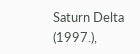Saturn Delta (1997.),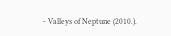- Valleys of Neptune (2010.).